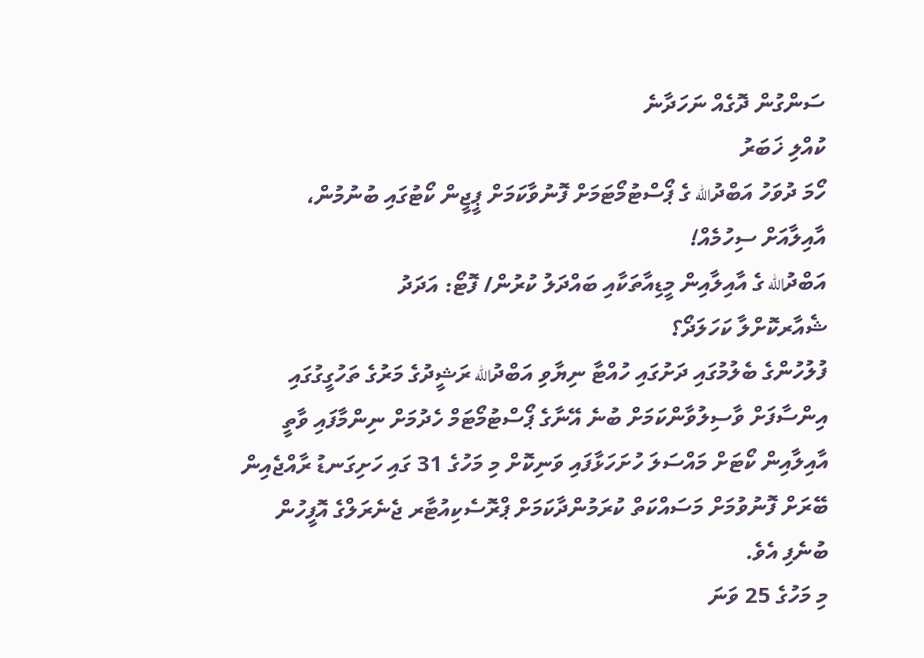ސަންގުން ދޮގެއް ނަހަދާނެ
ކުއްލި ޚަބަރު
ހޯމަ ދުވަހު އަބްދުالله ގެ ޕޯސްޓުމޯޓަމަށް ފޮނުވާކަމަށް ޕީޖީން ކޯޓުގައި ބުނުމުން، އާއިލާއަށް ސިހުމެއް!
އަބްދުالله ގެ އާއިލާއިން މީޑިއާތަކާއި ބައްދަލު ކުރުން/ ފޮޓޯ: އަދަދު
ޝެއާރކޮށްލާ ކަހަލަދޯ؟
ފުލުހުންގެ ބެލުމުގައި ދަށުގައި ހުއްޓާ ނިޔާވި އަބްދުالله ރަޝީދުގެ މަރުގެ ތަހުގީގުގައި އިންސާފަށް ވާސިލުވާންކަމަށް ބުނެ އޭނާގެ ޕޯސްޓުމޯޓަމް ހެދުމަށް ނިންމާފައި ވާތީ އާއިލާއިން ކޯޓަށް މައްސަލަ ހުށަހަޅާފައި ވަނިކޮށް މި މަހުގެ 31 ގައި ހަށިގަނޑު ރާއްޖެއިން ބޭރަށް ފޮނުވުމަށް މަސައްކަތް ކުރަމުންދާކަމަށް ޕްރޮސެކިއުޓާރ ޖެނެރަލްގެ އޮފީހުން ބުނެފި އެވެ.
މި މަހުގެ 25 ވަނަ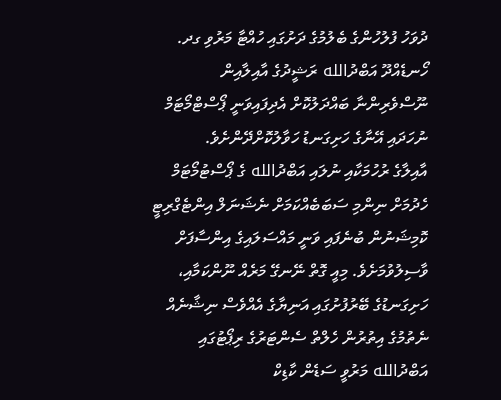ދުވަހު ފުލުހުންގެ ބެލުމުގެ ދަށުގައި ހުއްޓާ މަރުވި ގދ. ހޯނޑެއްދޫ އަބްދުالله ރަޝީދުގެ އާއިލާއިން ނޫސްވެރިންނާ ބައްދަލުކޮށް އެދިފައިވަނީ ޕޯސްޓްމޯޓަމް ނުހަދައި އޭނާގެ ހަށިގަނޑު ހަވާލުކޮށްދޭންށެވެ.
އާއިލާގެ ރުހުމަކާއި ނުލައި އަބްދުالله ގެ ޕޯސްޓުމޯޓަމް ހެދުމަށް ނިންމި ސަބަބެއްކަމަށް ނެޝަނަލް އިންޓެގްރިޓީ ކޮމިޝަނުން ބުނެފައި ވަނީ މައްސަލައިގެ އިންސާފަށް ވާސިލުވުމަށެވެ. މިއީ ގޮތް ނޭނގޭ މަރެއް ނޫންކަމާއި، ހަށިގަނޑުގެ ބޭރުފުށުގައި އަނިޔާގެ އެއްވެސް ނިޝާނެއް ނެތުމުގެ އިތުރުން ހެލްތް ސެންޓަރުގެ ރިޕޯޓުގައި އަބްދުالله މަރުވީ ސަޑެން ކާޑިކް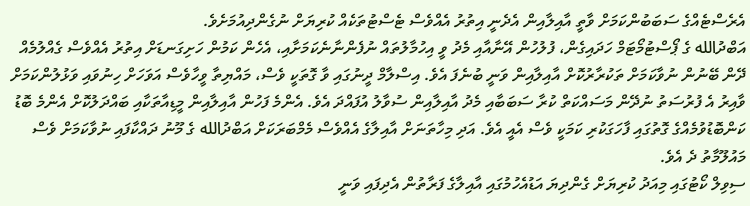އެރެސްޓެއްގެ ސަބަބުންކަމަށް ވާތީ އާއިލާއިން އެދެނީ އިތުރު އެއްވެސް ޓެސްޓުތަކެއް ކުރިޔަށް ނުގެންދިއުމަށެވެ.
އަބްދުالله ގެ ޕޯސްޓުމޯޓަމް ހަދައިގެން، ފުލުހުން އޭނާއާއި މެދު ވީ އިހުމާލުތައް ނުފެންނާނެކަމަށާއި، އެހެން ކަމުން ހަށިގަނޑަށް އިތުރު އެއްވެސް ގެއްލުމެއް ދޭން ބޭނުން ނުވާކަމަށް ތަކުރާރުކޮށް އާއިލާއިން ވަނީ ބުނެފަ އެވެ. އިސްލާމް ދީނުގައި ވާ ގޮތަކީ ވެސް، މައްޔިތާ ވީހާވެސް އަވަހަށް ހިނުވައި ވަޅުލުންކަމަށް ވާއިރު އެ ފުރުސަތު ނުދޭން މަސައްކަތް ކުރާ ސަބަބާއި މެދު އާއިލާއިން ސުވާލު އުފައްދަ އެވެ. އެންމެ ފަހުން އާއިލާއިން މީޑިއާތަކާއި ބައްދަލުކޮށް އެންމެ ބޮޑު ކަންބޮޑުވުމެއްގެ ގޮތުގައި ފާހަގަކުރި ކަމަކީ ވެސް އެއީ އެވެ. އަދި މިހާތަނަށް އާއިލާގެ އެއްވެސް މެމްބަރަކަށް އަބްދުالله ގެ މޫނު ދައްކާފައި ނުވާކަމަށް ވެސް މައުލޫމާތު ދެ އެވެ.
ސިވިލް ކޯޓުގައި މިއަދު ކުރިޔަށް ގެންދިޔަ އަޑުއެހުމުގައި އާއިލާގެ ފަރާތުން އެދިފައި ވަނީ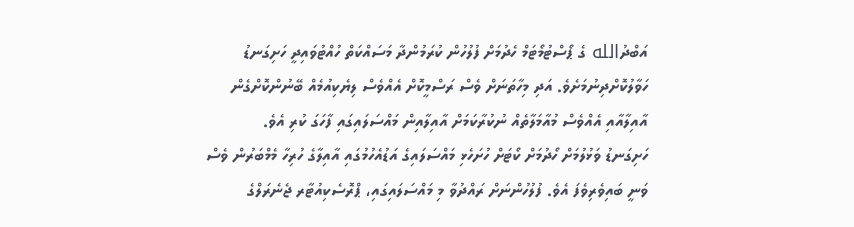އަބްދުالله ގެ ޕޯސްޓުމޯޓަމް ހެދުމަށް ފުލުހުން ކުރަމުންދާ މަސައްކަތް ހުއްޓުވައިދީ ހަށިގަނޑު ހަވާލުކޮށްދިނުމަށެވެ. އަދި މިހާތަނަށް ވެސް ރަސްމީކޮށް އެއްވެސް ލިޔެކިއުމެއް ބޭނުންކޮށްގެން އާއިލާއާއި އެއްވެސް މުއާމަލާތެއް ނުކުރާކަމަށް އާއިލާއިން މައްސަލައިގައި ފާހަގަ ކުރި އެވެ.
ހަށިގަނޑު ވަޅުލުމަށް ހޯދުމަށް ކޯޓަށް ހުށަހެޅި މައްސަލައިގެ އަޑުއެހުމުގައި އާއިލާގެ ހުރިހާ މެމްބަރުން ވެސް ވަނީ ބައިވެރިވެފަ އެވެ. ފުލުހުންނަށް ރައްދުވާ މި މައްސަލައިގައި، ޕްރޮސެކިއުޓާރ ޖެނެރަލްގެ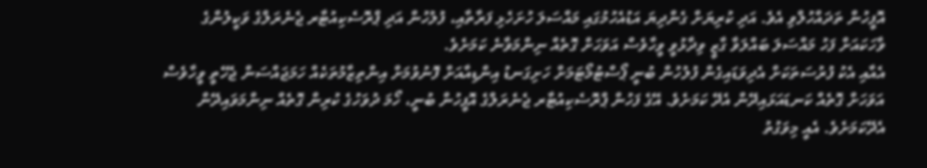އޮފީހުން ތަދައްހުލްވި އެވެ. އަދި ކުރިޔަށް ގެންދިޔަ އަޑުއެހުމުގައި މައްސަލަ ހުށަހެޅި ފަރާތާއި، ފުލުހުން އަދި ޕްރޮސެކިއުޓާރ ޖެނެރަލްގެ ވަކީލުންގެ ވާހަކައަށް ފަހު މައްސަލަ ބައްލަވާ ގާޒީ ވިދާޅުވީ ވީހާވެސް އަވަހަށް ގޮތެއް ނިންމަވާނެ ކަމަށެވެ.
އެއާއި އެކު ފުރުސަތަކަށް އެދިވަޑައިގެން ފުލުހުން ބުނީ ޕޯސްޓުމޯޓަމަށް ހަށިގަނޑު އިންޑިއާއަށް ފޮނުވުމަށް އިންތިޒާމުތަކެއް ހަމަޖައްސަން ޖެހޭތީ ވީހާވެސް އަވަހަށް ގޮތެއް ކަނޑައަޅައިދޭން އެދޭ ކަމަށެވެ. އޭގެ ފަހުން ޕްރޮސެކިއުޓާރ ޖެނެރަލްގެ އޮފީހުން ބުނީ، ހޯމަ ދުވަހުގެ ކުރިން ގޮތެއް ނިންމަވައިދޭން އެދޭކަމަށެވެ. އެއީ މިވަގުތު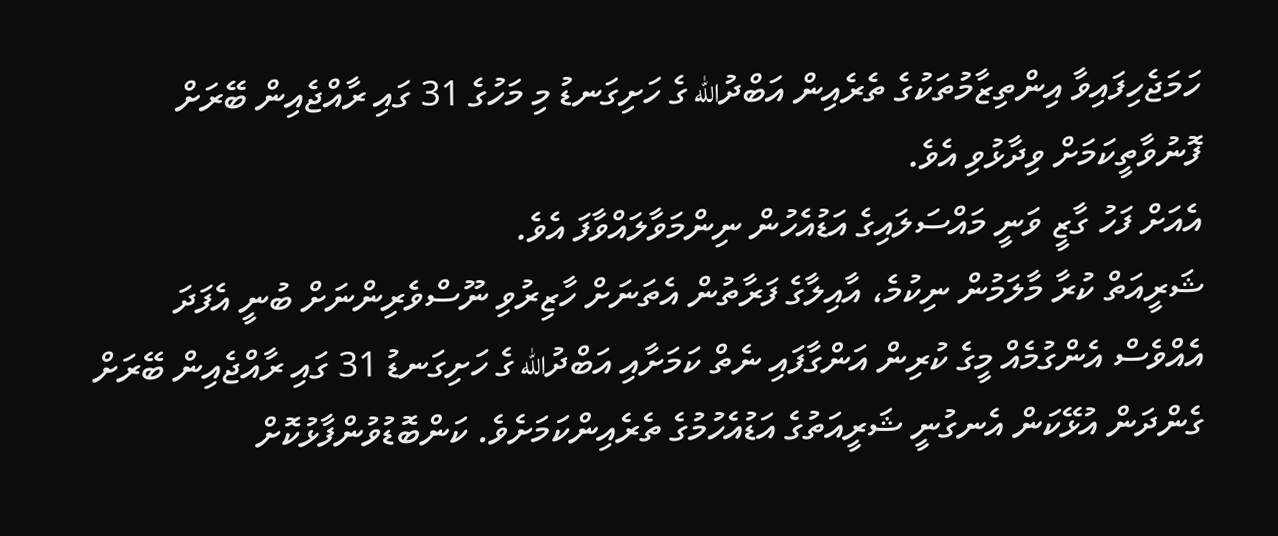ހަމަޖެހިފައިވާ އިންތިޒާމުތަކުގެ ތެރެއިން އަބްދުالله ގެ ހަށިގަނޑު މި މަހުގެ 31 ގައި ރާއްޖެއިން ބޭރަށް ފޮނުވާތީކަމަށް ވިދާޅުވި އެވެ.
އެއަށް ފަހު ގާޒީ ވަނީ މައްސަލައިގެ އަޑުއެހުން ނިންމަވާލައްވާފަ އެވެ.
ޝަރީއަތް ކުރާ މާލަމުން ނިކުމެ، އާއިލާގެ ފަރާތުން އެތަނަށް ހާޒިރުވި ނޫސްވެރިންނަށް ބުނީ އެފަދަ އެއްވެސް އެންގުމެއް މީގެ ކުރިން އަންގާފައި ނެތް ކަމަށާއި އަބްދުالله ގެ ހަށިގަނޑު 31 ގައި ރާއްޖެއިން ބޭރަށް ގެންދަން އުޅޭކަން އެނގުނީ ޝަރީއަތުގެ އަޑުއެހުމުގެ ތެރެއިންކަމަށެވެ. ކަންބޮޑުވުންފާޅުކޮށް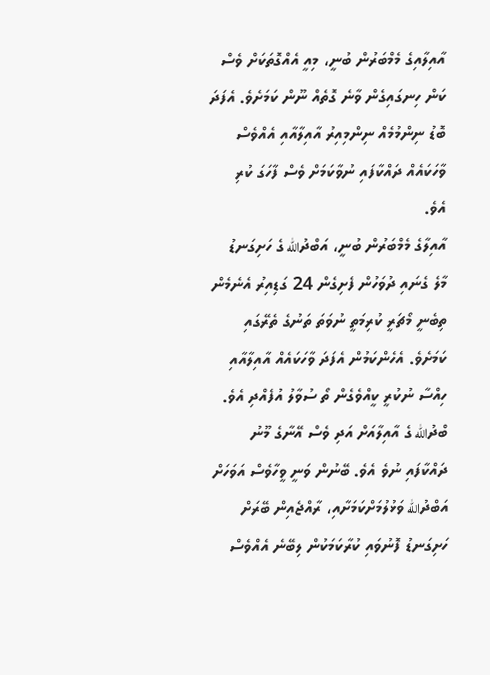އާއިލާއިގެ މެމްބަރުން ބުނީ، މިއީ އެއްގޮތަކަށް ވެސް ކަން ހިނގައިގެން ވާނެ ގޮތެއް ނޫން ކަމަށެވެ. އެފަދަ ބޮޑު ނިންމުމެއް ނިންމިއިރު އާއިލާއާއި އެއްވެސް ވާހަކައެއް ދައްކާފައި ނުވާކަމަށް ވެސް ފާހަގަ ކުރި އެވެ.
އާއިލާގެ މެމްބަރުން ބުނީ، އަބްދުالله ގެ ހަށިގަނޑު މާލެ ގެނައި ދުވަހުން ފެށިގެން 24 ގަޑިއިރު އެނެމެން ތިބެނީ މޯޗަރީ ކުރިމަތީ ނުވަތަ ތަނުގެ ތެރޭގައި ކަމަށެވެ. އެހެންކަމުން އެފަދަ ވާހަކައެއް އާއިލާއާއި ހިއްސާ ނުކުރީ ކީއްވެގެން ތޯ ސުވާލު އުފެއްދި އެވެ.
ބްދުالله ގެ އާއިލާއަށް އަދި ވެސް އޭނާގެ މޫނު ދައްކާފައި ނުވެ އެވެ. ބޭނުން ވަނީ ވީހާވެސް އަވަހަށް އަބްދުالله ވަޅުލުމަށްކަމަށާއި، ރާއްޖެއިން ބޭރަށް ހަށިގަނޑު ފޮނުވައި ކުރާކަމަކުން ލިބޭނެ އެއްވެސް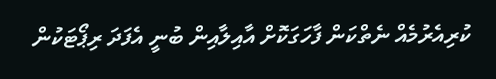ކުރިއެރުމެއް ނެތްކަން ފާހަގަކޮށް އާއިލާއިން ބުނީ އެފަދަ ރިޕޯޓަކުން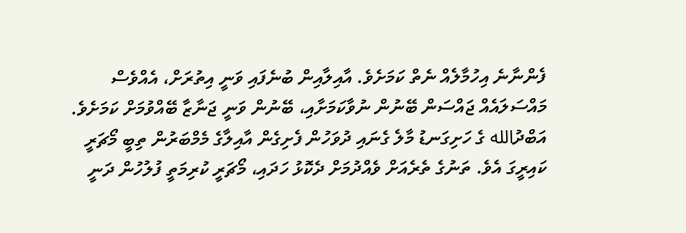ފެންނާނެ އިހުމާލެއް ނެތް ކަމަށެވެ. އާއިލާއިން ބުނެފައި ވަނީ އިތުރަށް، އެއްވެސް މައްސަލައެއް ޖައްސަން ބޭނުން ނުވާކަމަށާއި، ބޭނުން ވަނީ ޖަނާޒާ ބޭއްވުމަށް ކަމަށެވެ.
އަބްދުالله ގެ ހަށިގަނޑު މާލެ ގެނައި ދުވަހުން ފެށިގެން އާއިލާގެ މެމްބަރުން ތިބީ މޯޗަރީ ކައިރީގަ އެވެ. ތަނުގެ ތެރެއަށް ވެއްދުމަށް ދެކޮޅު ހަދައި، މޯޗަރީ ކުރިމަތީ ފުލުހުން ދަނީ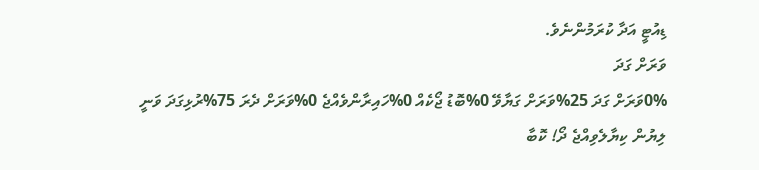ޑިއުޓީ އަދާ ކުރަމުންނެވެ.
ވަރަށް ގަދަ
0%ވަރަށް ގަދަ 25%ވަރަށް ގަޔާވޭ 0%ބޮޑު ޖޯކެއް 0%ހައިރާންވެއްޖެ 0%ވަރަށް ދެރަ 75%ރުޅިގަދަ ވަނީ
ލިޔުން ކިޔާލެވިއްޖެ ދޯ! ކޮބާ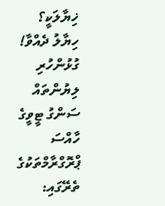ޚިޔާލަކީ؟
ހިޔާލު ދެއްވާ!
ގުޅުންހުރި ލިޔުންތައް
ސަންގު ޓީވީގެ ހާއްސަ ޕްރޮގްރާމްތަކުގެ ތެރޭގައި: